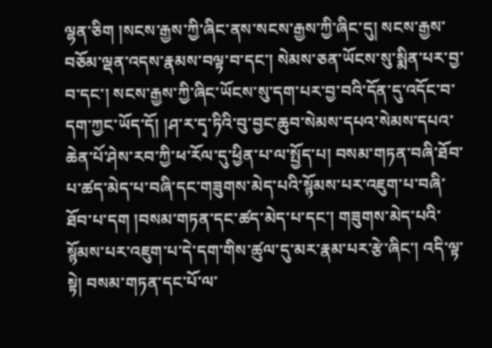ལྷན་ཅིག །སངས་རྒྱས་ཀྱི་ཞིང་ནས་སངས་རྒྱས་ཀྱི་ཞིང་དུ། སངས་རྒྱས་བཅོམ་ལྡན་འདས་རྣམས་བལྟ་བ་དང་། སེམས་ཅན་ཡོངས་སུ་སྨིན་པར་བྱ་བ་དང་། སངས་རྒྱས་ཀྱི་ཞིང་ཡོངས་སུ་དག་པར་བྱ་བའི་དོན་དུ་འདོང་བ་དག་ཀྱང་ཡོད་དོ། །ཤ་ར་དྭ་ཏིའི་བུ་བྱང་ཆུབ་སེམས་དཔའ་སེམས་དཔའ་ཆེན་པོ་ཤེས་རབ་ཀྱི་ཕ་རོལ་དུ་ཕྱིན་པ་ལ་སྤྱོད་པ། བསམ་གཏན་བཞི་ཐོབ་པ་ཚད་མེད་པ་བཞི་དང་གཟུགས་མེད་པའི་སྙོམས་པར་འཇུག་པ་བཞི་ཐོབ་པ་དག །བསམ་གཏན་དང་ཚད་མེད་པ་དང་། གཟུགས་མེད་པའི་སྙོམས་པར་འཇུག་པ་དེ་དག་གིས་ཚུལ་དུ་མར་རྣམ་པར་རྩེ་ཞིང་། འདི་ལྟ་སྟེ། བསམ་གཏན་དང་པོ་ལ་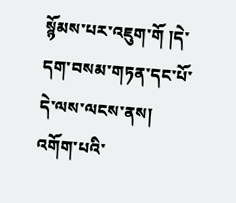སྙོམས་པར་འཇུག་གོ །དེ་དག་བསམ་གཏན་དང་པོ་དེ་ལས་ལངས་ནས། འགོག་པའི་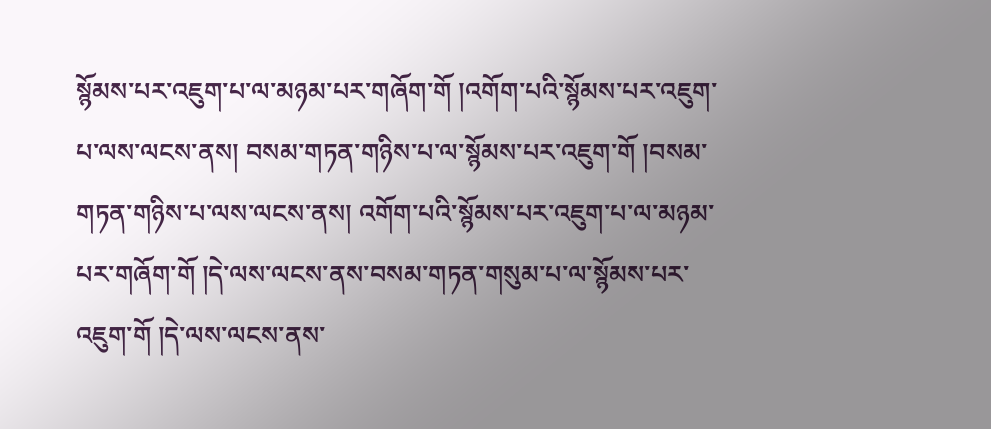སྙོམས་པར་འཇུག་པ་ལ་མཉམ་པར་གཞོག་གོ །འགོག་པའི་སྙོམས་པར་འཇུག་པ་ལས་ལངས་ནས། བསམ་གཏན་གཉིས་པ་ལ་སྙོམས་པར་འཇུག་གོ །བསམ་གཏན་གཉིས་པ་ལས་ལངས་ནས། འགོག་པའི་སྙོམས་པར་འཇུག་པ་ལ་མཉམ་པར་གཞོག་གོ །དེ་ལས་ལངས་ནས་བསམ་གཏན་གསུམ་པ་ལ་སྙོམས་པར་འཇུག་གོ །དེ་ལས་ལངས་ནས་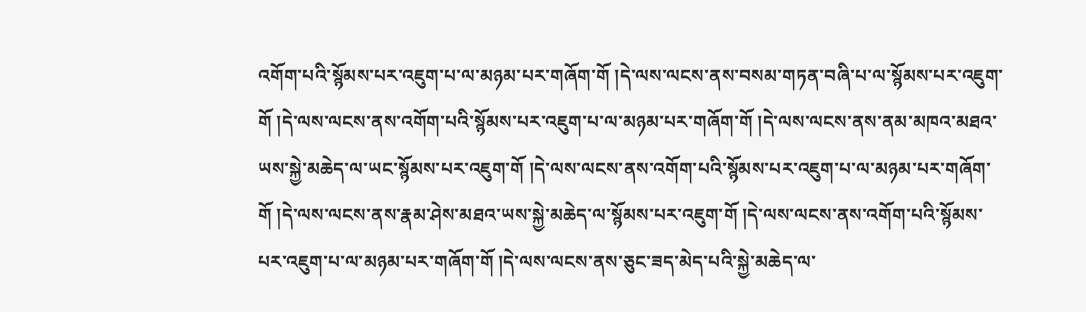འགོག་པའི་སྙོམས་པར་འཇུག་པ་ལ་མཉམ་པར་གཞོག་གོ །དེ་ལས་ལངས་ནས་བསམ་གཏན་བཞི་པ་ལ་སྙོམས་པར་འཇུག་གོ །དེ་ལས་ལངས་ནས་འགོག་པའི་སྙོམས་པར་འཇུག་པ་ལ་མཉམ་པར་གཞོག་གོ །དེ་ལས་ལངས་ནས་ནམ་མཁའ་མཐའ་ཡས་སྐྱེ་མཆེད་ལ་ཡང་སྙོམས་པར་འཇུག་གོ །དེ་ལས་ལངས་ནས་འགོག་པའི་སྙོམས་པར་འཇུག་པ་ལ་མཉམ་པར་གཞོག་གོ །དེ་ལས་ལངས་ནས་རྣམ་ཤེས་མཐའ་ཡས་སྐྱེ་མཆེད་ལ་སྙོམས་པར་འཇུག་གོ །དེ་ལས་ལངས་ནས་འགོག་པའི་སྙོམས་པར་འཇུག་པ་ལ་མཉམ་པར་གཞོག་གོ །དེ་ལས་ལངས་ནས་ཅུང་ཟད་མེད་པའི་སྐྱེ་མཆེད་ལ་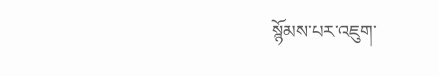སྙོམས་པར་འཇུག་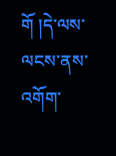གོ །དེ་ལས་ལངས་ནས་འགོག་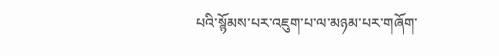པའི་སྙོམས་པར་འཇུག་པ་ལ་མཉམ་པར་གཞོག་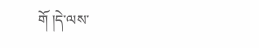གོ །དེ་ལས་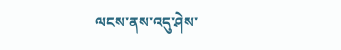ལངས་ནས་འདུ་ཤེས་